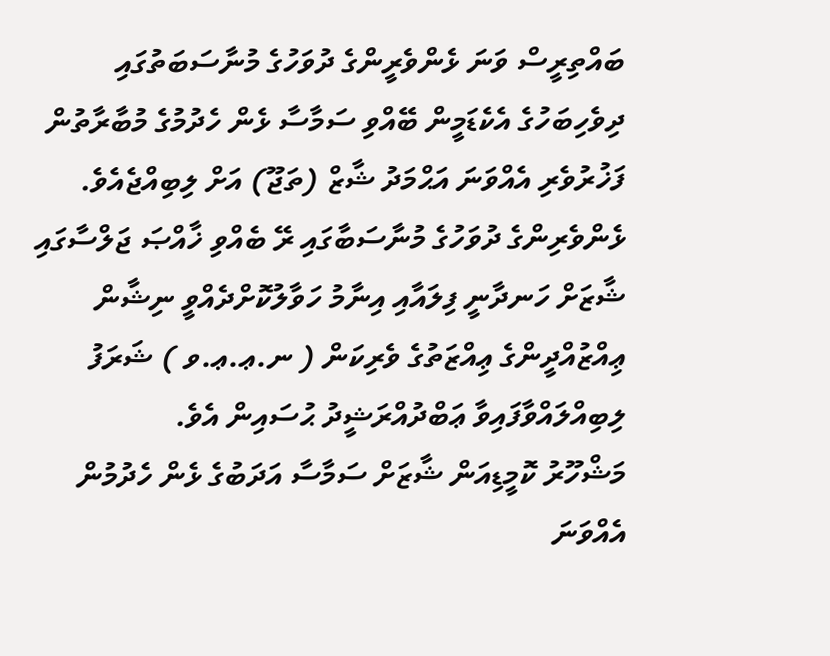ބައްތިރީސް ވަނަ ޅެންވެރީންގެ ދުވަހުގެ މުނާސަބަތުގައި ދިވެހިބަހުގެ އެކެޑަމީން ބޭއްވި ސަމާސާ ޅެން ހެދުމުގެ މުބާރާތުން ފަޚުރުވެރި އެއްވަނަ އަޙްމަދު ޝާޒް (ތަޖޫ) އަށް ލިބިއްޖެއެވެ.
ޅެންވެރިންގެ ދުވަހުގެ މުނާސަބާގައި ރޭ ބެއްވި ޚާއްޞަ ޖަލްސާގައި ޝާޒަށް ހަނދާނީ ފިލައާއި އިނާމު ހަވާލުކޮށްދެއްވީ ނިޝާން ޢިއްޒުއްދީންގެ ޢިއްޒަތުގެ ވެރިކަން ( ނ.ޢ.ޢ.ވ ) ޝަރަފު ލިބިއްލައްވާފައިވާ ޢަބްދުއްރަޝީދު ޙުސައިން އެވެ.
މަޝްހޫރު ކޮމީޑިއަން ޝާޒަށް ސަމާސާ އަދަބުގެ ޅެން ހެދުމުން އެއްވަނަ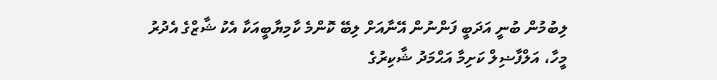ލިބުމުން ބުނީ އަދަބީ ފަންނުން އޭނާއަށް ލިބޭ ކޮންމެ ކާމިޔާބީއަކާ އެކު ޝާޒްގެ އެދުރު މީހާ، އަލްފާޟިލް ކަށިމާ އަޙްމަދު ޝާކިރުގެ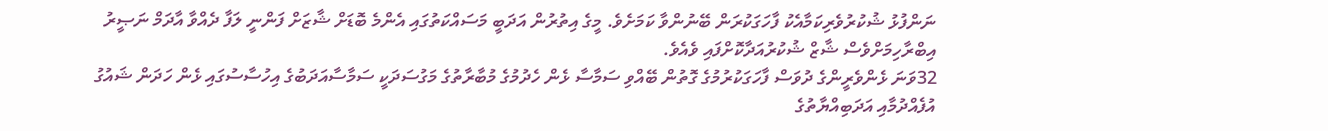ނަންފުޅު ޝުކުރުވެރިކަމާއެކު ފާހަގަކުރަން ބޭނުންވާ ކަމަށެވެ. މީގެ އިތުރުން އަދަބީ މަސައްކަތުގައި އެންމެ ބޮޑަށް ޝާޒަށް ފަންނީ ލަފާ ދެއްވާ އާދަމް ނަޞީރު އިބްރާހިމަށްވެސް ޝާޒް ޝުކުރުއަދާކޮށްފައި ވެއެވެ.
32ވަނަ ޅެންވެރީންގެ ދުވަސް ފާހަގަކުރުމުގެ ގޮތުން ބޭއްވި ސަމާސާ ޅެން ހެދުމުގެ މުބާރާތުގެ މަގުސަދަކީ ސަމާސާއަދަބުގެ އިހުސާސުގައި ޅެން ހަދަން ޝައުގު އުފެއްދުމާއި އަދަބިއްޔާތުގެ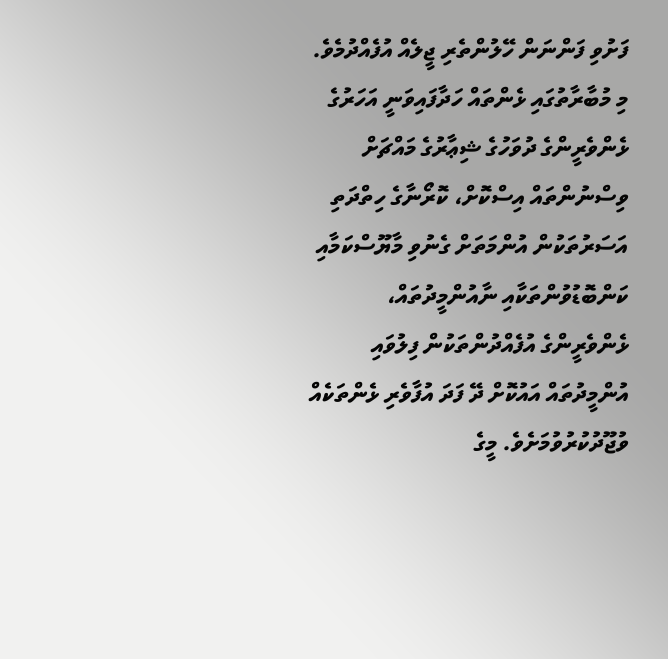ފަށުވި ފަންނަން ހޭލުންތެރި ޖީލެއް އުފެއްދުމެވެ. މި މުބާރާތުގައި ޅެންތައް ހަދާފައިވަނީ އަހަރުގެ ޅެންވެރީންގެ ދުވަހުގެ ޝިޢާރުގެ މައްޗަށް ވިސްނުންތައް އިސްކޮށް، ކޮރޯނާގެ ހިތްދަތި އަސަރުތަކުން އުންމަތަށް ގެނުވި މާޔޫސްކަމާއި ކަންބޮޑުވުންތަކާއި ނާއުންމީދުތައް، ޅެންވެރީންގެ އުފެއްދުންތަކުން ފިލުވައި އުންމީދުތައް އައުކޮށް ދޭ ފަދަ އުފާވެރި ޅެންތަކެއް ވުޖޫދުކުރުވުމަށެވެ. މީގެ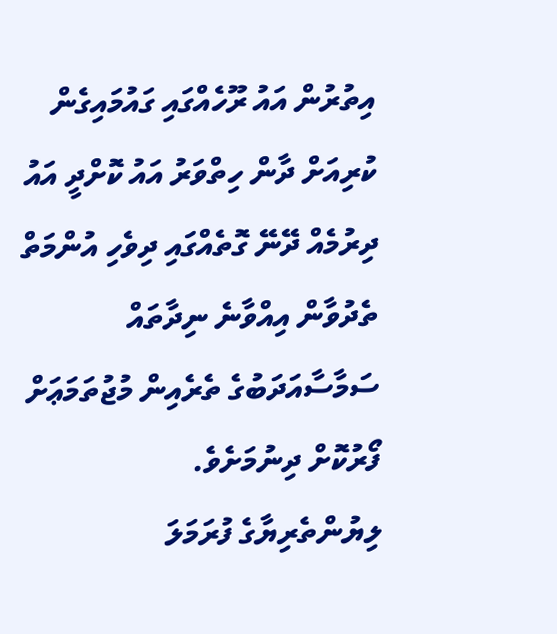އިތުރުން އައު ރޫހެއްގައި ގައުމައިގެން ކުރިއަށް ދާން ހިތްވަރު އައު ކޮށްދީ އައު ދިރުމެއް ދޭނޭ ގޮތެއްގައި ދިވެހި އުންމަތް ތެދުވާން އިއްވާނެ ނިދާތައް ސަމާސާއަދަބުގެ ތެރެއިން މުޖުތަމަޢަށް ފޯރުކޮށް ދިނުމަށެވެ.
ލިޔުންތެރިޔާގެ ފުރަމަލަ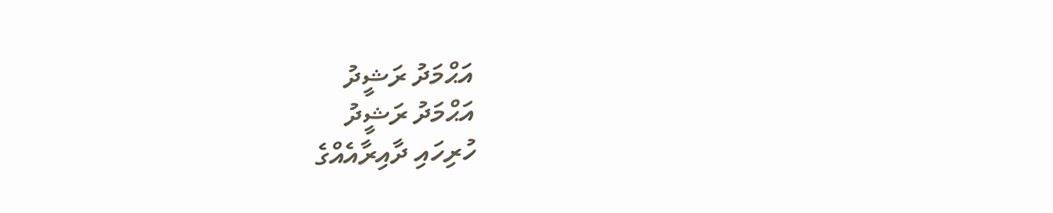އަޙްމަދު ރަޝީދު
އަޙްމަދު ރަޝީދު
ހުރިހައި ދާއިރާއެއްގެ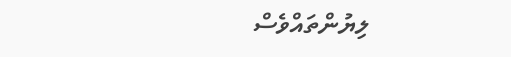ލިޔުންތައްވެސް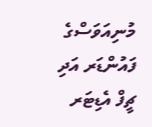މުނިއަވަސްގެ ފައުންޑަރ އަދި ޗީފް އެޑިޓަރ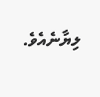ލިޔާނެއެވެ.